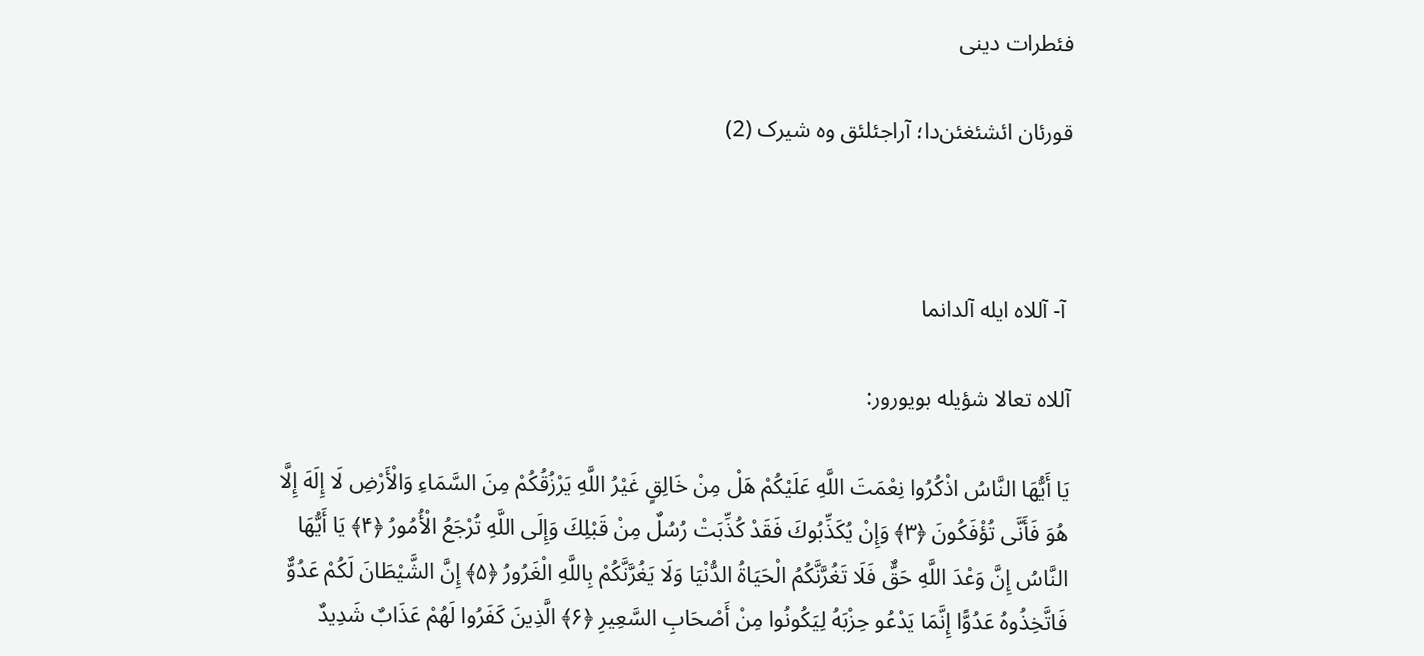فئطرات دینی

قورئان ائشئغئن‌دا؛ آراجئلئق وە شیرک (2)



 آ- آللاە ایلە آلدانما

آللاە تعالا شؤیلە بویورور:

يَا أَيُّهَا النَّاسُ اذْكُرُوا نِعْمَتَ اللَّهِ عَلَيْكُمْ هَلْ مِنْ خَالِقٍ غَيْرُ اللَّهِ يَرْزُقُكُمْ مِنَ السَّمَاءِ وَالْأَرْضِ لَا إِلَهَ إِلَّا هُوَ فَأَنَّى تُؤْفَكُونَ ﴿۳﴾ وَإِنْ يُكَذِّبُوكَ فَقَدْ كُذِّبَتْ رُسُلٌ مِنْ قَبْلِكَ وَإِلَى اللَّهِ تُرْجَعُ الْأُمُورُ ﴿۴﴾ يَا أَيُّهَا النَّاسُ إِنَّ وَعْدَ اللَّهِ حَقٌّ فَلَا تَغُرَّنَّكُمُ الْحَيَاةُ الدُّنْيَا وَلَا يَغُرَّنَّكُمْ بِاللَّهِ الْغَرُورُ ﴿۵﴾ إِنَّ الشَّيْطَانَ لَكُمْ عَدُوٌّ فَاتَّخِذُوهُ عَدُوًّا إِنَّمَا يَدْعُو حِزْبَهُ لِيَكُونُوا مِنْ أَصْحَابِ السَّعِيرِ ﴿۶﴾ الَّذِينَ كَفَرُوا لَهُمْ عَذَابٌ شَدِيدٌ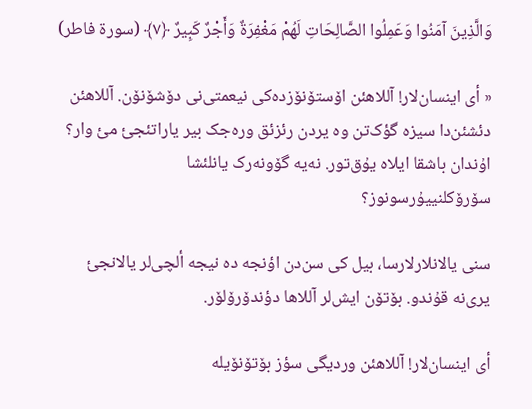وَالَّذِينَ آمَنُوا وَعَمِلُوا الصَّالِحَاتِ لَهُمْ مَغْفِرَةٌ وَأَجْرٌ كَبِيرٌ ﴿۷﴾ (سورة فاطر)

« أی اینسان‌لار! آللاهئن اۆستۆنۆزدەکی نیعمتی‌نی دۆشۆنۆن. آللاهئن دئشئن‌دا سیزە گؤک‌تن وە یردن رئزئق ورەجک بیر یاراتئجئ مئ وار؟ اۇندان باشقا ایلاە یۇق‌تور. نەیە گۆونەرک یانلئشا سۆرۆکلنییۇرسونوز؟

سنی یالانلارلارسا، بیل کی سن‌دن اؤنجە دە نیجە ألچی‌لر یالانجئ یری‌نە قۇندو. بۆتۆن ایش‌لر آللاها دؤندۆرۆلۆر.

أی اینسان‌لار! آللاهئن وردیگی سؤز بۆتۆنۆیلە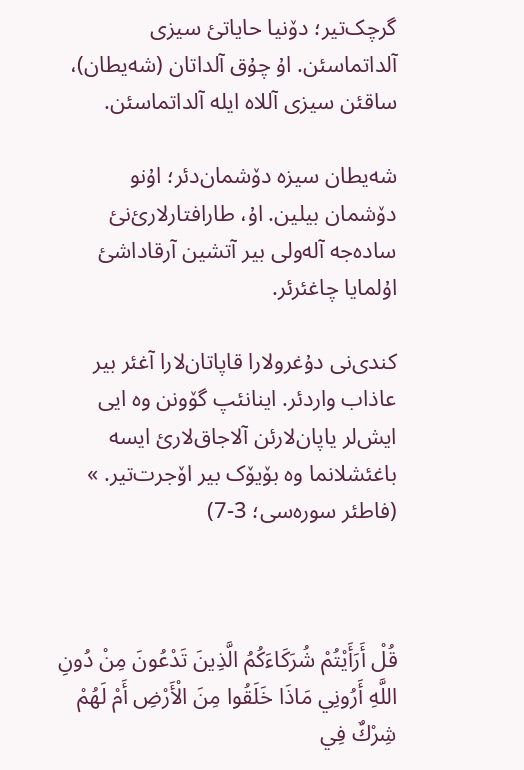گرچک‌تیر؛ دۆنیا حایاتئ سیزی آلداتماسئن. اۇ چۇق آلداتان (شەیطان)، ساقئن سیزی آللاە ایلە آلداتماسئن.

شەیطان سیزە دۆشمان‌دئر؛ اۇنو دۆشمان بیلین. اۇ، طارافتارلارئ‌نئ سادەجە آلەولی بیر آتشین آرقاداشئ اۇلمایا چاغئرئر.

کندی‌نی دۇغرولارا قاپاتان‌لارا آغئر بیر عاذاب واردئر. اینانئپ گۆونن وە ایی ایش‌لر یاپان‌لارئن آلاجاق‌لارئ ایسە باغئشلانما وە بۆیۆک بیر اۆجرت‌تیر. » (فاطئر سورەسی؛ 3-7)



قُلْ أَرَأَيْتُمْ شُرَكَاءَكُمُ الَّذِينَ تَدْعُونَ مِنْ دُونِ اللَّهِ أَرُونِي مَاذَا خَلَقُوا مِنَ الْأَرْضِ أَمْ لَهُمْ شِرْكٌ فِي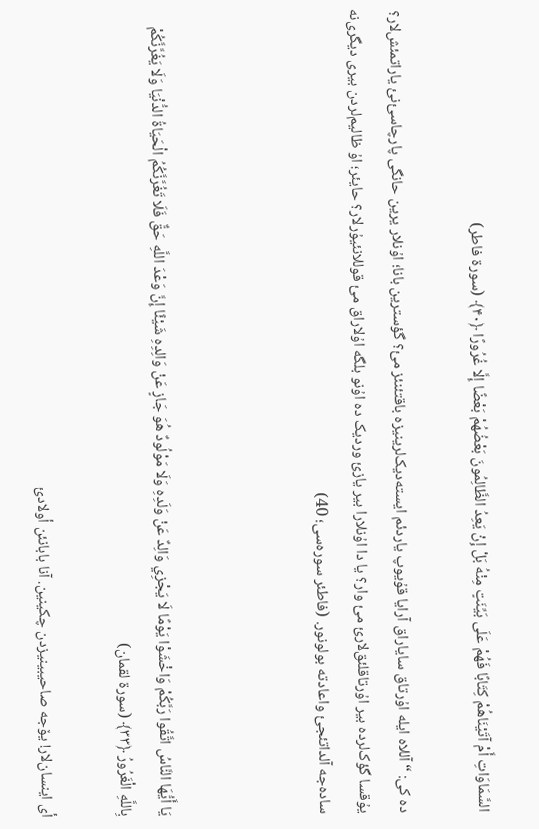السَّمَاوَاتِ أَمْ آتَيْنَاهُمْ كِتَابًا فَهُمْ عَلَى بَيِّنَتٍ مِنْهُ بَلْ إِنْ يَعِدُ الظَّالِمُونَ بَعْضُهُمْ بَعْضًا إِلَّا غُرُورًا ﴿۴۰﴾ (سورة فاطر)

دە کی: “آللاە ایلە اۇرتاق سایاراق آرایا قۇیوپ یاردئم ایستەدیک‌لرینیزە باقتئنئز مئ؟ گؤسترین بانا؛ اۇنلار یرین حانگی پارچاسئ‌نئ یاراتمئش‌لار؟ یۇقسا گؤک‌لردە بیر اۇرتاقلئق‌لارئ مئ وار؟ یا دا اۇنلارا بیر یازئ وردیک دە اۇنو بلگە اۇلاراق مئ قوللانئیۇرلار؟ حایئر؛ اۇ ظالیم‌لردن بیری دیگری‌نە سادەجە آلداتئجئ واعادتە بولونور. (فاطئر سورەسی؛ 40)



يَا أَيُّهَا النَّاسُ اتَّقُوا رَبَّكُمْ وَاخْشَوْا يَوْمًا لَا يَجْزِي وَالِدٌ عَنْ وَلَدِهِ وَلَا مَوْلُودٌ هُوَ جَازٍ عَنْ وَالِدِهِ شَيْئًا إِنَّ وَعْدَ اللَّهِ حَقٌّ فَلَا تَغُرَّنَّكُمُ الْحَيَاةُ الدُّنْيَا وَلَا يَغُرَّنَّكُمْ بِاللَّهِ الْغَرُورُ ﴿۳۳﴾ (سورة لقمان)

أی اینسان‌لار! یۆجە صاحیبینیزدن چکینین. آنا بابانئن أولادئ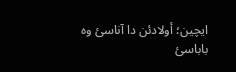ایچین؛ أولادئن دا آناسئ وە باباسئ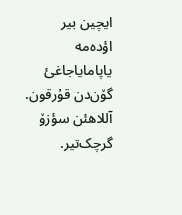ایچین بیر اؤدەمە یاپامایاجاغئ گۆن‌دن قۇرقون. آللاهئن سؤزۆ گرچک‌تیر.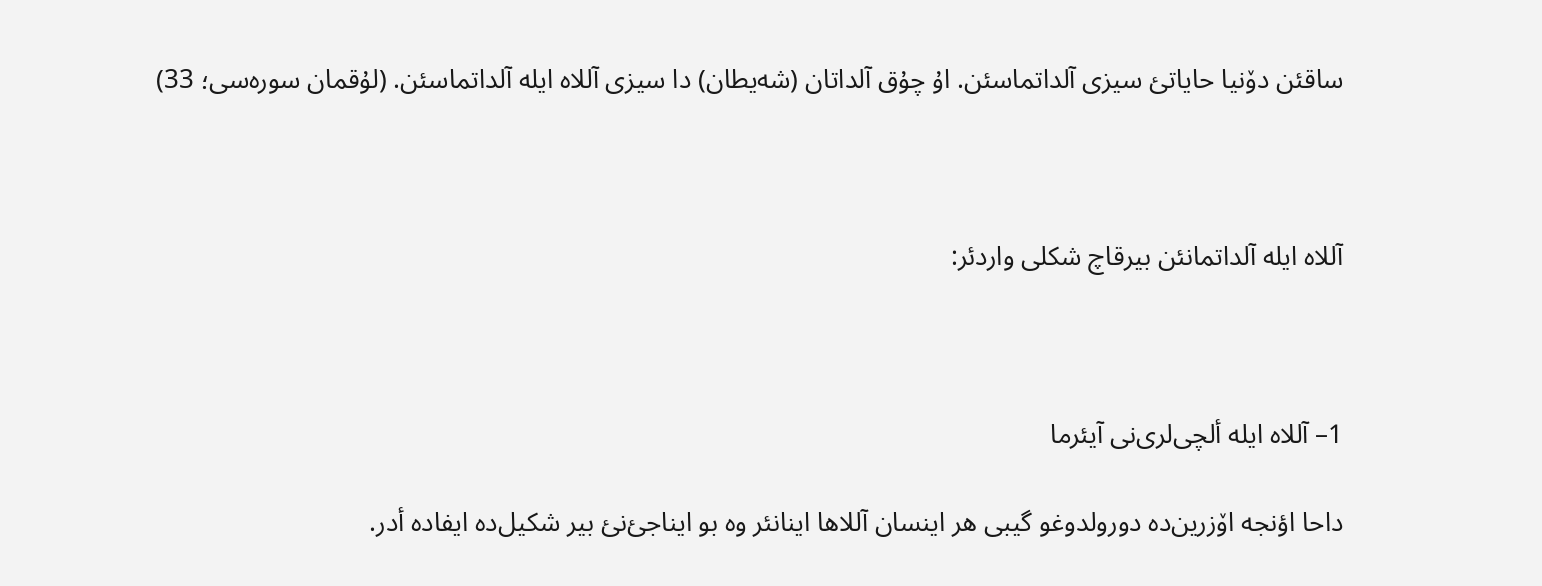ساقئن دۆنیا حایاتئ سیزی آلداتماسئن. اۇ چۇق آلداتان (شەیطان) دا سیزی آللاە ایلە آلداتماسئن. (لۇقمان سورەسی؛ 33)



آللاە ایلە آلداتمانئن بیرقاچ شکلی واردئر:



1– آللاە ایلە ألچی‌لری‌نی آیئرما

داحا اؤنجە اۆزرین‌دە دورولدوغو گیبی هر اینسان آللاها اینانئر وە بو ایناجئ‌نئ بیر شکیل‌دە ایفادە أدر.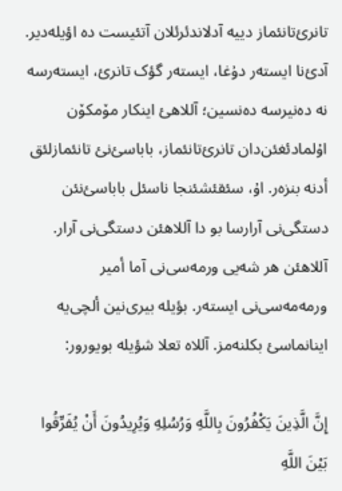تانرئ‌تانئماز دییە آدلاندئرئلان آتئیست دە اؤیلەدیر. آدئ‌نا ایستەر دۇغا، ایستەر گؤک تانرئ، ایستەرسە نە دەنیرسە دەنسین؛ آللاهئ اینکار مۆمکۆن اۇلمادئغئن‌دان تانرئ‌تانئماز، باباسئ‌نئ تانئمازلئق أدنە بنزەر. اۇ، سئقئشئنجا ناسئل باباسئ‌نئن دستگی‌نی آرارسا بو دا آللاهئن دستگی‌نی آرار. آللاهئن هر شەیی ورمەسی‌نی آما أمیر ورمەمەسی‌نی ایستەر. بؤیلە بیری‌نین ألچی‌یە اینانماسئ بکلنەمز. آللاە تعلا شؤیلە بویورور:

إِنَّ الَّذِينَ يَكْفُرُونَ بِاللَّهِ وَرُسُلِهِ وَيُرِيدُونَ أَنْ يُفَرِّقُوا بَيْنَ اللَّهِ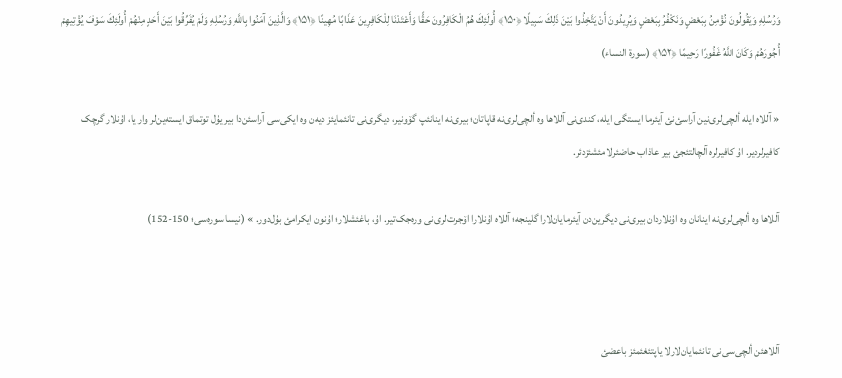وَرُسُلِهِ وَيَقُولُونَ نُؤْمِنُ بِبَعْضٍ وَنَكْفُرُ بِبَعْضٍ وَيُرِيدُونَ أَنْ يَتَّخِذُوا بَيْنَ ذَلِكَ سَبِيلًا ﴿۱۵۰﴾ أُولَئِكَ هُمُ الْكَافِرُونَ حَقًّا وَأَعْتَدْنَا لِلْكَافِرِينَ عَذَابًا مُهِينًا ﴿۱۵۱﴾ وَالَّذِينَ آمَنُوا بِاللَّهِ وَرُسُلِهِ وَلَمْ يُفَرِّقُوا بَيْنَ أَحَدٍ مِنْهُمْ أُولَئِكَ سَوْفَ يُؤْتِيهِمْ أُجُورَهُمْ وَكَانَ اللَّهُ غَفُورًا رَحِيمًا ﴿۱۵۲﴾ (سورة النساء)

« آللاە ایلە ألچی‌لری‌نین آراسئ‌نئ آیئرما ایستگی ایلە، کندی‌نی آللاها وە ألچی‌لری‌نە قاپاتان؛ بیری‌نە اینانئپ گۆونیر، دیگری‌نی تانئمایئز دیەن وە ایکی‌سی آراسئن‌دا بیر یۇل توتماق ایستەین‌لر وار یا، اۇنلار گرچک کافیرلردیر. اۇ کافیرلرە آلچالتئجئ بیر عاذاب حاضئرلامئشئزدئر.

آللاها وە ألچی‌لری‌نە اینانان وە اۇنلاردان بیری‌نی دیگرین‌دن آیئرمایان‌لارا گلینجە؛ آللاە اۇنلارا اۆجرت‌لری‌نی ورەجک‌تیر. اۇ، باغئشلار؛ اۇنون ایکرامئ بۇل‌دور. » (نیسا سورەسی؛ 150-152)



آللاهئن ألچی‌سی‌نی تانئمایان‌لارلا یاپتئغئمئز باعضئ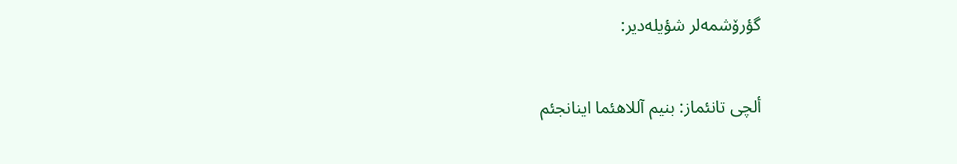گؤرۆشمەلر شؤیلەدیر:

ألچی تانئماز: بنیم آللاهئما اینانجئم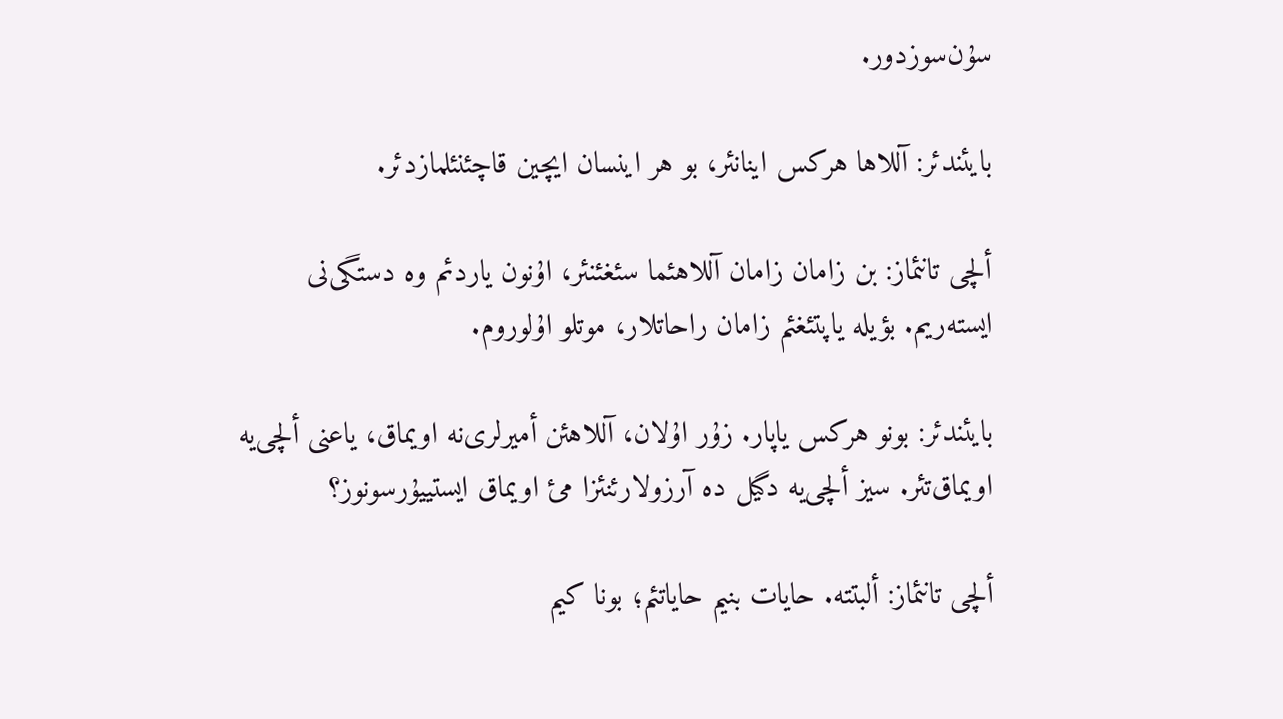سۇن‌سوزدور.

بایئندئر: آللاها هرکس اینانئر، بو هر اینسان ایچین قاچئنئلمازدئر.

ألچی تانئماز: بن زامان زامان آللاهئما سئغئنئر، اۇنون یاردئم وە دستگی‌نی ایستەریم. بؤیلە یاپتئغئم زامان راحاتلار، موتلو اۇلوروم.

بایئندئر: بونو هرکس یاپار. زۇر اۇلان، آللاهئن أمیرلری‌نە اویماق، یاعنی ألچی‌یە اویماق‌تئر. سیز ألچی‌یە دگیل دە آرزولارئنئزا مئ اویماق ایستییۇرسونوز؟

ألچی تانئماز: ألبتتە. حایات بنیم حایاتئم؛ بونا کیم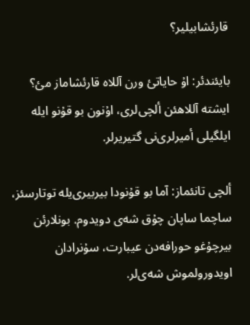قارئشابیلیر؟

بایئندئر: اۇ حایاتئ ورن آللاە قارئشاماز مئ؟ ایشتە آللاهئن ألچی‌لری، اۇنون بو قۇنو ایلە ایلگیلی أمیرلری‌نی گتیریرلر.

ألچی تانئماز: آما بو قۇنودا بیربیری‌یلە توتارسئز، ساچما ساپان چۇق شەی دویدوم. بونلارئن بیرچۇغو حورافەدن عیبارت، سۇنرادان اویدورولموش شەی‌لر.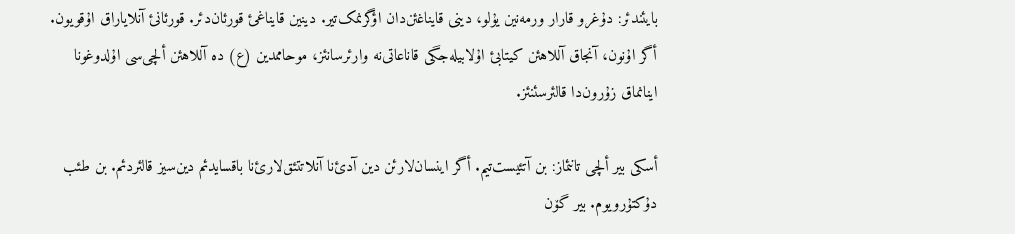بایئندئر: دۇغرو قارار ورمەنین یۇلو، دینی قایناغئن‌دان اؤگرنمک‌تیر. دینین قایناغئ قورئان‌دئر. قورئانئ آنلایاراق اۇقویون. أگر اۇنون، آنجاق آللاهئن کیتابئ اۇلابیلەجگی قاناعاتی‌نە وارئرسانئز، موحاممدین (ع) دە آللاهئن ألچی‌سی اۇلدوغونا اینانماق زۇرون‌دا قالئرسئنئز.

أسکی بیر ألچی تانئماز: بن آتئیست‌تیم. أگر اینسان‌لارئن دین آدئ‌نا آنلاتتئق‌لارئ‌نا باقسایدئم دین‌سیز قالئردئم. بن طئب دۇکتۇرویوم. بیر گۆن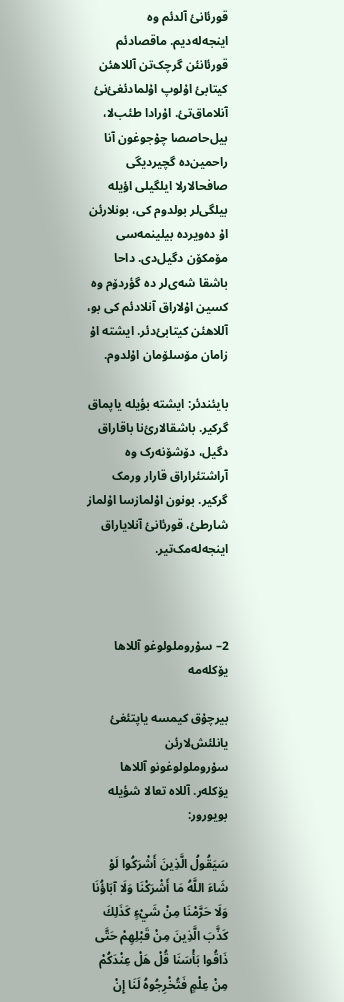قورئانئ آلدئم وە اینجەلەدیم. ماقصادئم قورئانئن گرچک‌تن آللاهئن کیتابئ اۇلوپ اۇلمادئغئ‌نئ آنلاماق‌تئ. اۇرادا طئب‌لا، بیل‌حاصصا چۇجوغون آنا راحمین‌دە گچیردیگی صافحالارلا ایلگیلی اؤیلە بیلگی‌لر بولدوم کی، بونلارئن اۇ دەویردە بیلینمەسی مۆمکۆن دگیل‌دی. داحا باشقا شەی‌لر دە گؤردۆم وە کسین اۇلاراق آنلادئم کی بو، آللاهئن کیتابئ‌دئر. ایشتە اۇ زامان مۆسلۆمان اۇلدوم.

بایئندئر: ایشتە بؤیلە یاپماق گرکیر. باشقالارئ‌نا باقاراق دگیل، دۆشۆنەرک وە آراشتئراراق قارار ورمک گرکیر. بونون اۇلمازسا اۇلماز شارطئ، قورئانئ آنلایاراق اینجەلەمک‌تیر.



2– سۇروملولوغو آللاها یۆکلەمە

بیرچۇق کیمسە یاپتئغئ یانلئش‌لارئن سۇروملولوغونو آللاها یۆکلەر. آللاە تعالا شؤیلە بویورور:

سَيَقُولُ الَّذِينَ أَشْرَكُوا لَوْ شَاءَ اللَّهُ مَا أَشْرَكْنَا وَلَا آبَاؤُنَا وَلَا حَرَّمْنَا مِنْ شَيْءٍ كَذَلِكَ كَذَّبَ الَّذِينَ مِنْ قَبْلِهِمْ حَتَّى ذَاقُوا بَأْسَنَا قُلْ هَلْ عِنْدَكُمْ مِنْ عِلْمٍ فَتُخْرِجُوهُ لَنَا إِنْ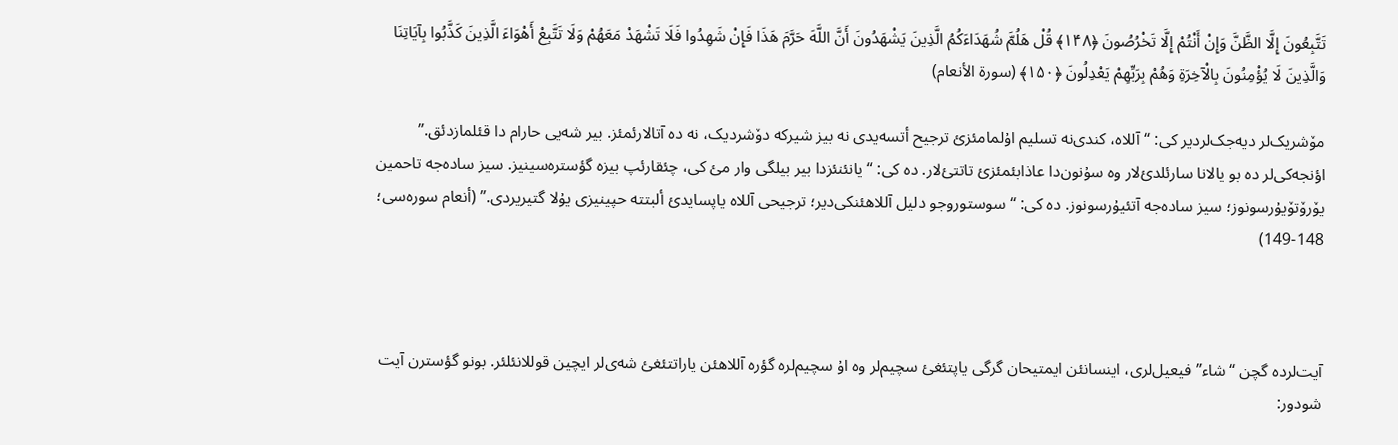تَتَّبِعُونَ إِلَّا الظَّنَّ وَإِنْ أَنْتُمْ إِلَّا تَخْرُصُونَ ﴿۱۴۸﴾ قُلْ هَلُمَّ شُهَدَاءَكُمُ الَّذِينَ يَشْهَدُونَ أَنَّ اللَّهَ حَرَّمَ هَذَا فَإِنْ شَهِدُوا فَلَا تَشْهَدْ مَعَهُمْ وَلَا تَتَّبِعْ أَهْوَاءَ الَّذِينَ كَذَّبُوا بِآيَاتِنَا وَالَّذِينَ لَا يُؤْمِنُونَ بِالْآخِرَةِ وَهُمْ بِرَبِّهِمْ يَعْدِلُونَ ﴿۱۵۰﴾ (سورة الأنعام)

مۆشریک‌لر دیەجک‌لردیر کی: “آللاە، کندی‌نە تسلیم اۇلمامئزئ ترجیح أتسەیدی نە بیز شیرکە دۆشردیک، نە دە آتالارئمئز. بیر شەیی حارام دا قئلمازدئق.” اؤنجەکی‌لر دە بو یالانا سارئلدئ‌لار وە سۇنون‌دا عاذابئمئزئ تاتتئ‌لار. دە کی: “یانئنئزدا بیر بیلگی وار مئ کی، چئقارئپ بیزە گؤسترەسینیز. سیز سادەجە تاحمین یۆرۆتۆیۇرسونوز؛ سیز سادەجە آتئیۇرسونوز. دە کی: “سوستوروجو دلیل آللاهئنکی‌دیر؛ ترجیحی آللاە یاپسایدئ ألبتتە حپینیزی یۇلا گتیریردی.” (أنعام سورەسی؛ 148-149)



آیت‌لردە گچن “شاء” فیعیل‌لری، اینسانئن ایمتیحان گرگی یاپتئغئ سچیم‌لر وە اۇ سچیم‌لرە گؤرە آللاهئن یاراتتئغئ شەی‌لر ایچین قوللانئلئر. بونو گؤسترن آیت شودور: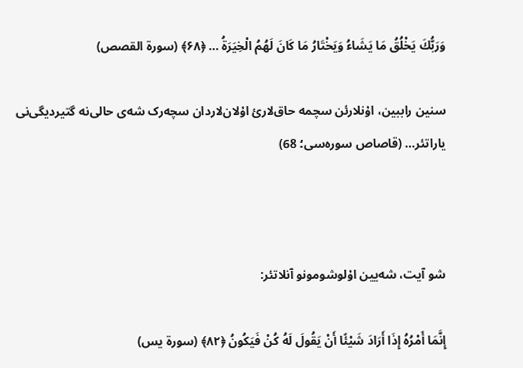وَرَبُّكَ يَخْلُقُ مَا يَشَاءُ وَيَخْتَارُ مَا كَانَ لَهُمُ الْخِيَرَةُ … ﴿۶۸﴾ (سورة القصص)

سنین راببین، اۇنلارئن سچمە حاق‌لارئ اۇلان‌لاردان سچەرک شەی حالی‌نە گتیردیگی‌نی یاراتئر… (قاصاص سورەسی؛ 68)



شو آیت، شەیین اۇلوشومونو آنلاتئر:

إِنَّمَا أَمْرُهُ إِذَا أَرَادَ شَيْئًا أَنْ يَقُولَ لَهُ كُنْ فَيَكُونُ ﴿۸۲﴾ (سورة یس)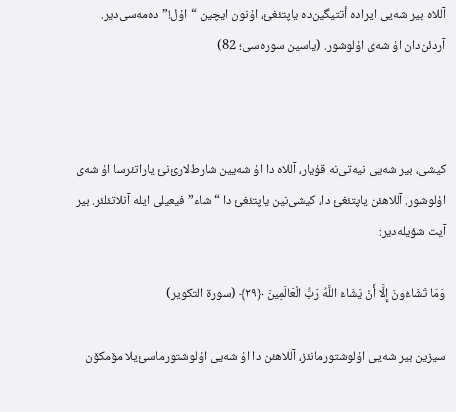آللاە بیر شەیی ایرادە أتتیگین‌دە یاپتئغئ، اۇنون ایچین “اۇل!” دەمەسی‌دیر. آردئن‌دان اۇ شەی اۇلوشور. (یاسین سورەسی؛ 82)



کیشی، بیر شەیی نیەتی‌نە قۇیار، آللاە دا اۇ شەیین شارط‌لارئ‌نئ یاراتئرسا اۇ شەی اۇلوشور. آللاهئن یاپتئغئ دا، کیشی‌نین یاپتئغئ دا “شاء” فیعیلی ایلە آنلاتئلئر. بیر آیت شؤیلەدیر:

وَمَا تَشَاءُونَ إِلَّا أَنْ يَشَاءَ اللَّهُ رَبُّ الْعَالَمِينَ ﴿۲۹﴾ (سورة التکویر)

سیزین بیر شەیی اۇلوشتورمانئز، آللاهئن دا اۇ شەیی اۇلوشتورماسئ‌یلا مۆمکۆن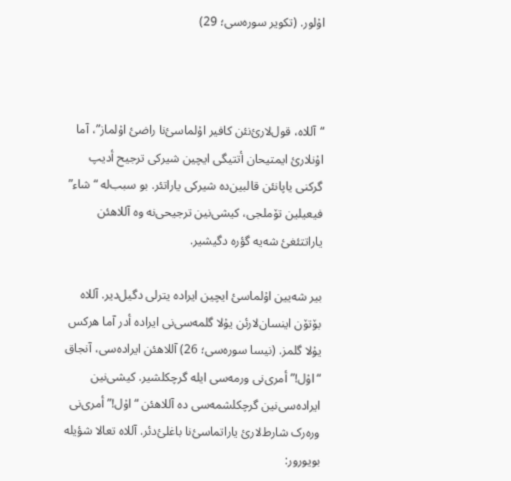اۇلور. (تکویر سورەسی؛ 29)



“آللاە، قول‌لارئ‌نئن کافیر اۇلماسئ‌نا راضئ اۇلماز”، آما اۇنلارئ ایمتیحان أتتیگی ایچین شیرکی ترجیح أدیپ گرکنی یاپانئن قالبین‌دە شیرکی یاراتئر. بو سبب‌لە “شاء” فیعیلین تۆملجی، کیشی‌نین ترجیحی‌نە وە آللاهئن یاراتتئغئ شەیە گؤرە دگیشیر.

بیر شەیین اۇلماسئ ایچین ایرادە یترلی دگیل‌دیر. آللاە بۆتۆن اینسان‌لارئن یۇلا گلمەسی‌نی ایرادە أدر آما هرکس یۇلا گلمز. (نیسا سورەسی؛ 26) آللاهئن ایرادەسی، آنجاق “اۇل!” أمری‌نی ورمەسی ایلە گرچکلشیر. کیشی‌نین ایرادەسی‌نین گرچکلشمەسی دە آللاهئن “اۇل!” أمری‌نی ورەرک شارط‌لارئ یاراتماسئ‌نا باغلئ‌دئر. آللاە تعالا شؤیلە بویورور: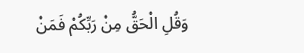وَقُلِ الْحَقُّ مِنْ رَبِّكُمْ فَمَنْ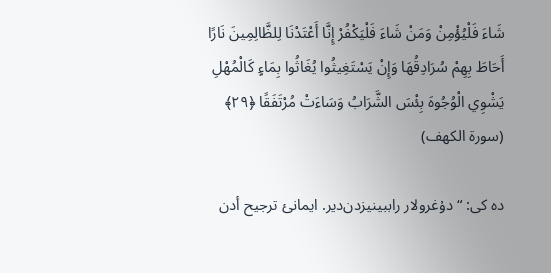شَاءَ فَلْيُؤْمِنْ وَمَنْ شَاءَ فَلْيَكْفُرْ إِنَّا أَعْتَدْنَا لِلظَّالِمِينَ نَارًا أَحَاطَ بِهِمْ سُرَادِقُهَا وَإِنْ يَسْتَغِيثُوا يُغَاثُوا بِمَاءٍ كَالْمُهْلِ يَشْوِي الْوُجُوهَ بِئْسَ الشَّرَابُ وَسَاءَتْ مُرْتَفَقًا ﴿۲۹﴾ (سورة الکهف)

دە کی: “دۇغرولار راببینیزدن‌دیر. ایمانئ ترجیح أدن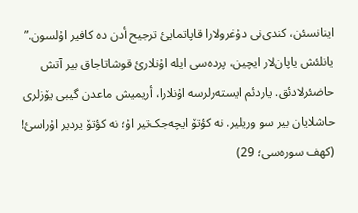اینانسئن، کندی‌نی دۇغرولارا قاپاتمایئ ترجیح أدن دە کافیر اۇلسون.” یانلئش یاپان‌لار ایچین، پردەسی ایلە اۇنلارئ قوشاتاجاق بیر آتش حاضئرلادئق. یاردئم ایستەرلرسە اۇنلارا، أریمیش ماعدن گیبی یۆزلری حاشلایان بیر سو وریلیر. نە کؤتۆ ایچەجک‌تیر اۇ؛ نە کؤتۆ یردیر اۇراسئ! (کهف سورەسی؛ 29)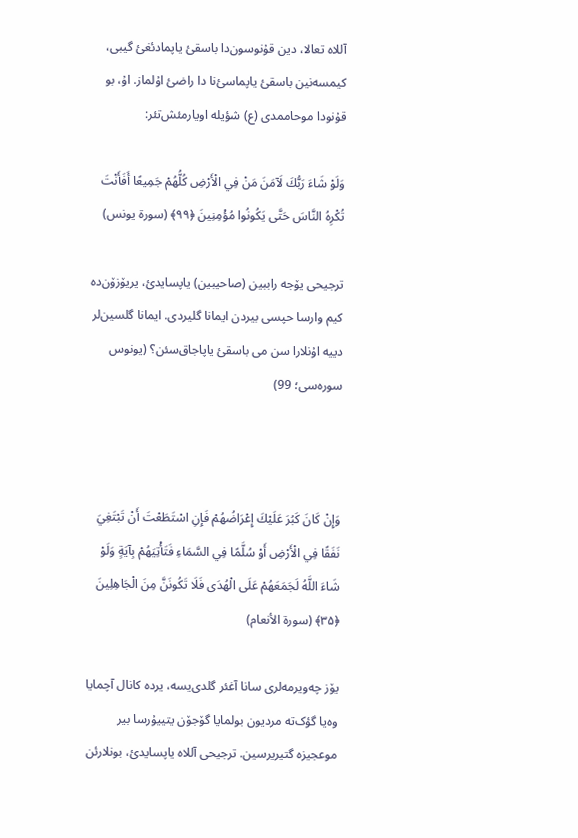آللاە تعالا، دین قۇنوسون‌دا باسقئ یاپمادئغئ گیبی، کیمسەنین باسقئ یاپماسئ‌نا دا راضئ اۇلماز. اۇ، بو قۇنودا موحاممدی (ع) شؤیلە اویارمئش‌تئر:

وَلَوْ شَاءَ رَبُّكَ لَآمَنَ مَنْ فِي الْأَرْضِ كُلُّهُمْ جَمِيعًا أَفَأَنْتَ تُكْرِهُ النَّاسَ حَتَّى يَكُونُوا مُؤْمِنِينَ ﴿۹۹﴾ (سورة یونس)

ترجیحی یۆجە راببین (صاحیبین) یاپسایدئ، یریۆزۆن‌دە کیم وارسا حپسی بیردن ایمانا گلیردی. ایمانا گلسین‌لر دییە اۇنلارا سن می باسقئ یاپاجاق‌سئن؟ (یونوس سورەسی؛ 99)



وَإِنْ كَانَ كَبُرَ عَلَيْكَ إِعْرَاضُهُمْ فَإِنِ اسْتَطَعْتَ أَنْ تَبْتَغِيَ نَفَقًا فِي الْأَرْضِ أَوْ سُلَّمًا فِي السَّمَاءِ فَتَأْتِيَهُمْ بِآيَةٍ وَلَوْ شَاءَ اللَّهُ لَجَمَعَهُمْ عَلَى الْهُدَى فَلَا تَكُونَنَّ مِنَ الْجَاهِلِينَ ﴿۳۵﴾ (سورة الأنعام)

یۆز چەویرمەلری سانا آغئر گلدی‌یسە، یردە کانال آچمایا وەیا گؤک‌تە مردیون بولمایا گۆجۆن یتییۇرسا بیر موعجیزە گتیریرسین. ترجیحی آللاە یاپسایدئ، بونلارئن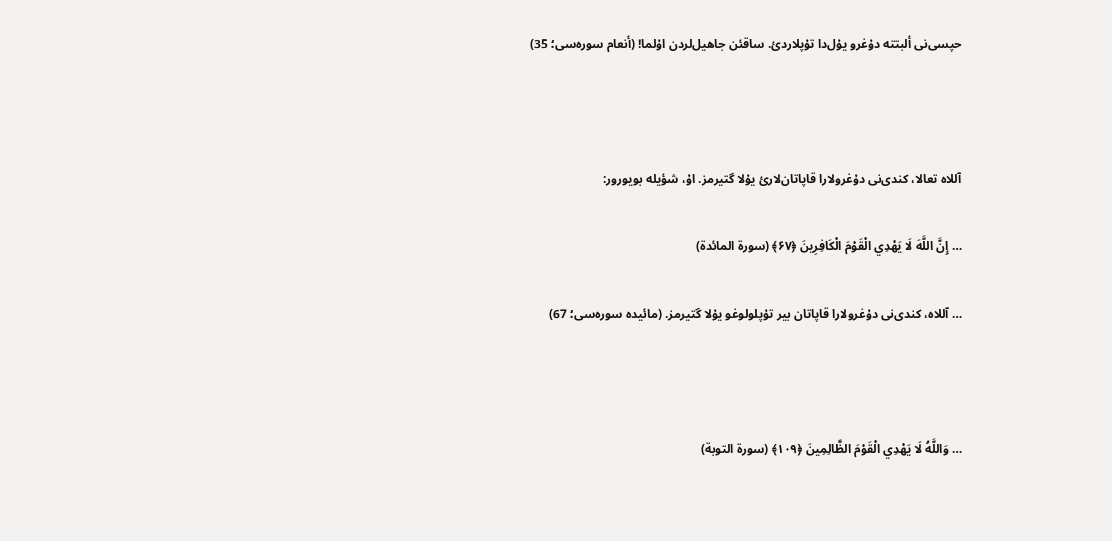حپسی‌نی ألبتتە دۇغرو یۇل‌دا تۇپلاردئ. ساقئن جاهیل‌لردن اۇلما! (أنعام سورەسی؛ 35)



آللاە تعالا، کندی‌نی دۇغرولارا قاپاتان‌لارئ یۇلا گتیرمز. اۇ، شؤیلە بویورور:

… إِنَّ اللَّهَ لَا يَهْدِي الْقَوْمَ الْكَافِرِينَ ﴿۶۷﴾ (سورة المائدة)

… آللاە، کندی‌نی دۇغرولارا قاپاتان بیر تۇپلولوغو یۇلا گتیرمز. (مائیدە سورەسی؛ 67)



… وَاللَّهُ لَا يَهْدِي الْقَوْمَ الظَّالِمِينَ ﴿۱۰۹﴾ (سورة التوبة)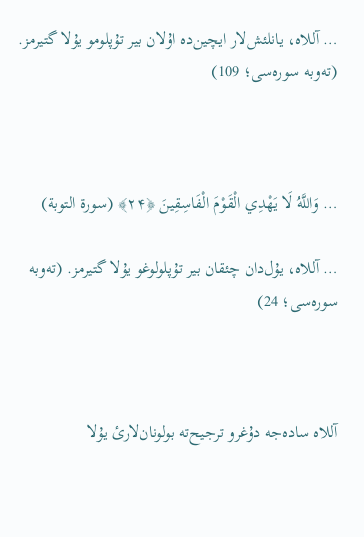… آللاە، یانلئش‌لار ایچین‌دە اۇلان بیر تۇپلومو یۇلا گتیرمز. (تەوبە سورەسی؛ 109)



… وَاللَّهُ لَا يَهْدِي الْقَوْمَ الْفَاسِقِينَ ﴿۲۴﴾ (سورة التوبة)

… آللاە، یۇل‌دان چئقان بیر تۇپلولوغو یۇلا گتیرمز. (تەوبە سورەسی؛ 24)



آللاە سادەجە دۇغرو ترجیح‌تە بولونان‌لارئ یۇلا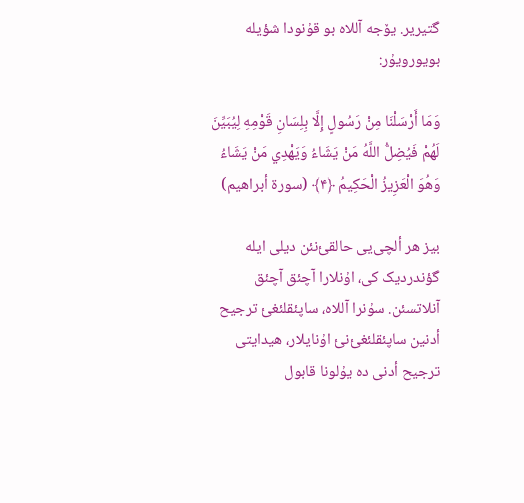گتیریر. یۆجە آللاە بو قۇنودا شؤیلە بویورویۇر:

وَمَا أَرْسَلْنَا مِنْ رَسُولٍ إِلَّا بِلِسَانِ قَوْمِهِ لِيُبَيِّنَ لَهُمْ فَيُضِلُّ اللَّهُ مَنْ يَشَاءُ وَيَهْدِي مَنْ يَشَاءُ وَهُوَ الْعَزِيزُ الْحَكِيمُ ﴿۴﴾ (سورة أبراهیم)

بیز هر ألچی‌یی حالقئ‌نئن دیلی ایلە گؤندردیک کی، اۇنلارا آچئق آچئق آنلاتسئن. سۇنرا آللاە، ساپئقلئغئ ترجیح أدنین ساپئقلئغئ‌نئ اۇنایلار، هیدایتی ترجیح أدنی دە یۇلونا قابول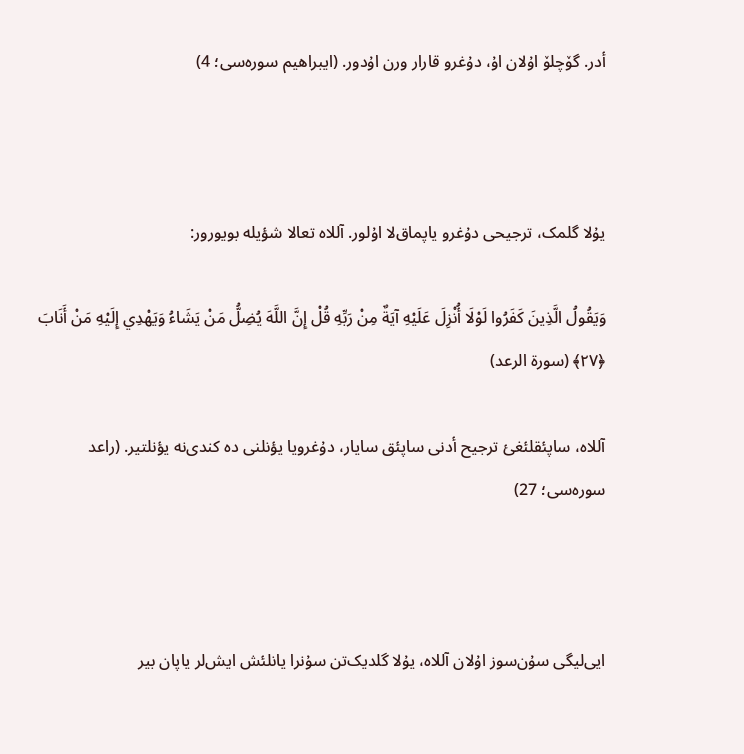أدر. گۆچلۆ اۇلان اۇ، دۇغرو قارار ورن اۇدور. (ایبراهیم سورەسی؛ 4)



یۇلا گلمک، ترجیحی دۇغرو یاپماق‌لا اۇلور. آللاە تعالا شؤیلە بویورور:

وَيَقُولُ الَّذِينَ كَفَرُوا لَوْلَا أُنْزِلَ عَلَيْهِ آيَةٌ مِنْ رَبِّهِ قُلْ إِنَّ اللَّهَ يُضِلُّ مَنْ يَشَاءُ وَيَهْدِي إِلَيْهِ مَنْ أَنَابَ ﴿۲۷﴾ (سورة الرعد)

آللاە، ساپئقلئغئ ترجیح أدنی ساپئق سایار، دۇغرویا یؤنلنی دە کندی‌نە یؤنلتیر. (راعد سورەسی؛ 27)



ایی‌لیگی سۇن‌سوز اۇلان آللاە، یۇلا گلدیک‌تن سۇنرا یانلئش ایش‌لر یاپان بیر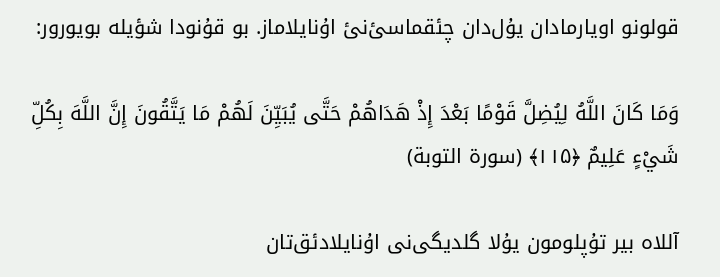قولونو اویارمادان یۇل‌دان چئقماسئ‌نئ اۇنایلاماز. بو قۇنودا شؤیلە بویورور:

وَمَا كَانَ اللَّهُ لِيُضِلَّ قَوْمًا بَعْدَ إِذْ هَدَاهُمْ حَتَّى يُبَيِّنَ لَهُمْ مَا يَتَّقُونَ إِنَّ اللَّهَ بِكُلِّ شَيْءٍ عَلِيمٌ ﴿۱۱۵﴾ (سورة التوبة)

آللاە بیر تۇپلومون یۇلا گلدیگی‌نی اۇنایلادئق‌تان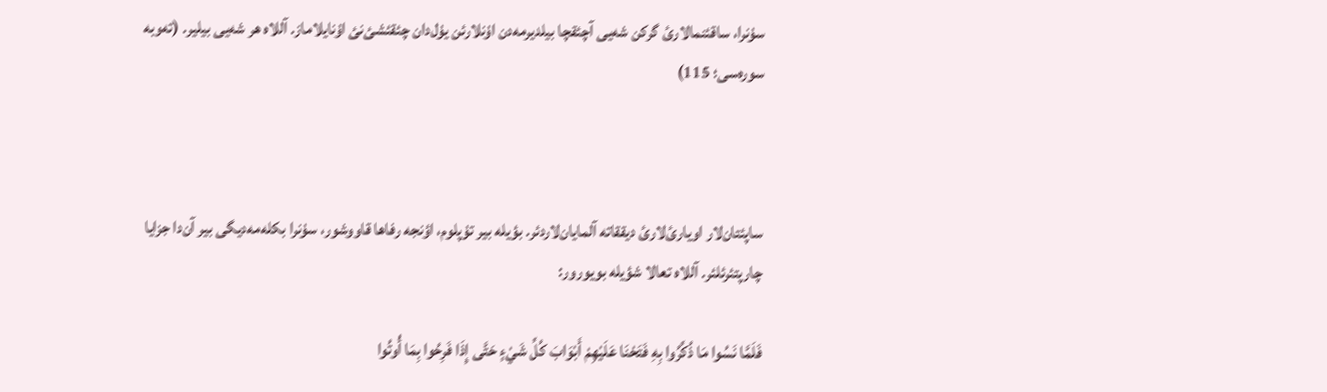سۇنرا، ساقئنمالارئ گرکن شەیی آچئقچا بیلدیرمەدن اۇنلارئن یۇل‌دان چئقئشئ‌نئ اۇنایلاماز. آللاە هر شەیی بیلیر. (تەوبە سورەسی؛ 115)



ساپئتان‌لار اویارئ‌لارئ دیققاتە آلمایان‌لاردئر. بؤیلە بیر تۇپلوم، اؤنجە رفاها قاووشور، سۇنرا بکلەمەدیگی بیر آن‌دا جزایا چارپتئرئلئر. آللاە تعالا شؤیلە بویورور:

فَلَمَّا نَسُوا مَا ذُكِّرُوا بِهِ فَتَحْنَا عَلَيْهِمْ أَبْوَابَ كُلِّ شَيْءٍ حَتَّى إِذَا فَرِحُوا بِمَا أُوتُوا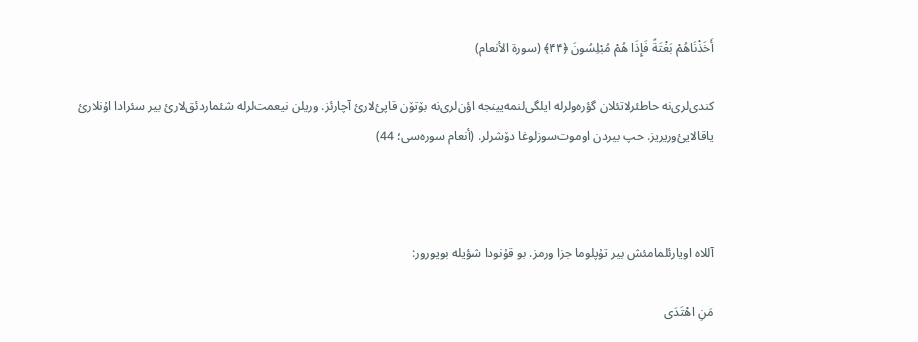أَخَذْنَاهُمْ بَغْتَةً فَإِذَا هُمْ مُبْلِسُونَ ﴿۴۴﴾ (سورة الأنعام)

کندی‌لری‌نە حاطئرلاتئلان گؤرەولرلە ایلگی‌لنمەیینجە اؤن‌لری‌نە بۆتۆن قاپئ‌لارئ آچارئز. وریلن نیعمت‌لرلە شئماردئق‌لارئ بیر سئرادا اۇنلارئ یاقالایئ‌وریریز. حپ بیردن اوموت‌سوزلوغا دۆشرلر. (أنعام سورەسی؛ 44)



آللاە اویارئلمامئش بیر تۇپلوما جزا ورمز. بو قۇنودا شؤیلە بویورور:

مَنِ اهْتَدَى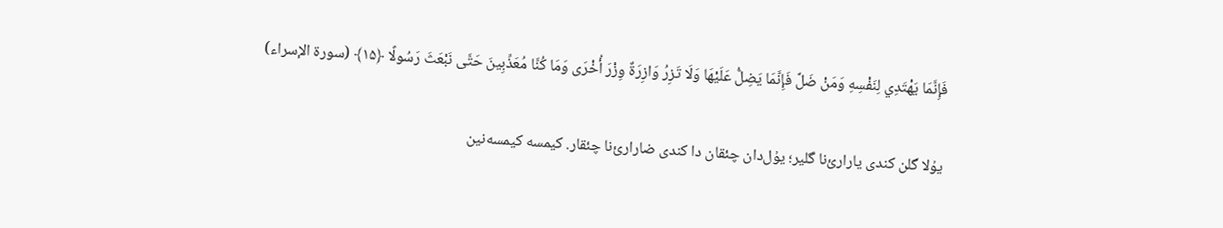فَإِنَّمَا يَهْتَدِي لِنَفْسِهِ وَمَنْ ضَلَّ فَإِنَّمَا يَضِلُّ عَلَيْهَا وَلَا تَزِرُ وَازِرَةٌ وِزْرَ أُخْرَى وَمَا كُنَّا مُعَذِّبِينَ حَتَّى نَبْعَثَ رَسُولًا ﴿۱۵﴾ (سورة الإسراء)

یۇلا گلن کندی یارارئ‌نا گلیر؛ یۇل‌دان چئقان دا کندی ضارارئ‌نا چئقار. کیمسە کیمسەنین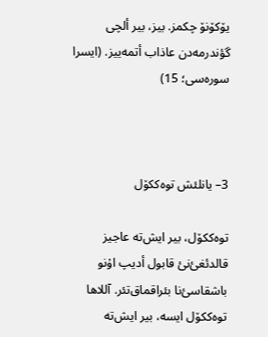یۆکۆنۆ چکمز. بیز، بیر ألچی گؤندرمەدن عاذاب أتمەییز. (ایسرا سورەسی؛ 15)



3– یانلئش توەککۆل

توەککۆل، بیر ایش‌تە عاجیز قالدئغئ‌نئ قابول أدیپ اۇنو باشقاسئ‌نا بئراقماق‌تئر. آللاها توەککۆل ایسە، بیر ایش‌تە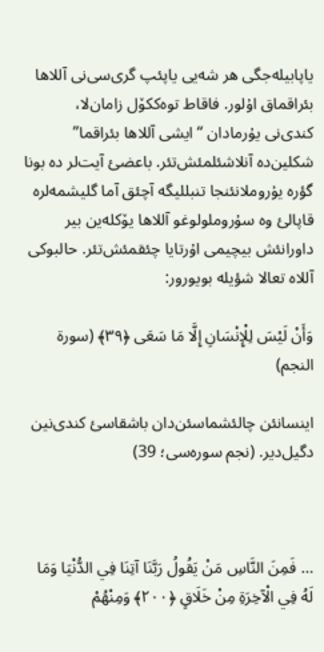یاپابیلەجگی هر شەیی یاپئپ گری‌سی‌نی آللاها بئراقماق اۇلور. فاقاط توەککۆل زامان‌لا، کندی‌نی یۇرمادان “ایشی آللاها بئراقما” شکلین‌دە آنلاشئلمئش‌تئر. باعضئ آیت‌لر دە بونا گؤرە یۇروملانئنجا تنبللیگە آچئق آما گلیشمەلرە قاپالئ وە سۇروملولوغو آللاها یۆکلەین بیر داورانئش بیچیمی اۇرتایا چئقمئش‌تئر. حالبوکی آللاە تعالا شؤیلە بویورور:

وَأَنْ لَيْسَ لِلْإِنْسَانِ إِلَّا مَا سَعَى ﴿۳۹﴾ (سورة النجم)

اینسانئن چالئشماسئن‌دان باشقاسئ کندی‌نین دگیل‌دیر. (نجم سورەسی؛ 39)



… فَمِنَ النَّاسِ مَنْ يَقُولُ رَبَّنَا آتِنَا فِي الدُّنْيَا وَمَا لَهُ فِي الْآخِرَةِ مِنْ خَلَاقٍ ﴿۲۰۰﴾ وَمِنْهُمْ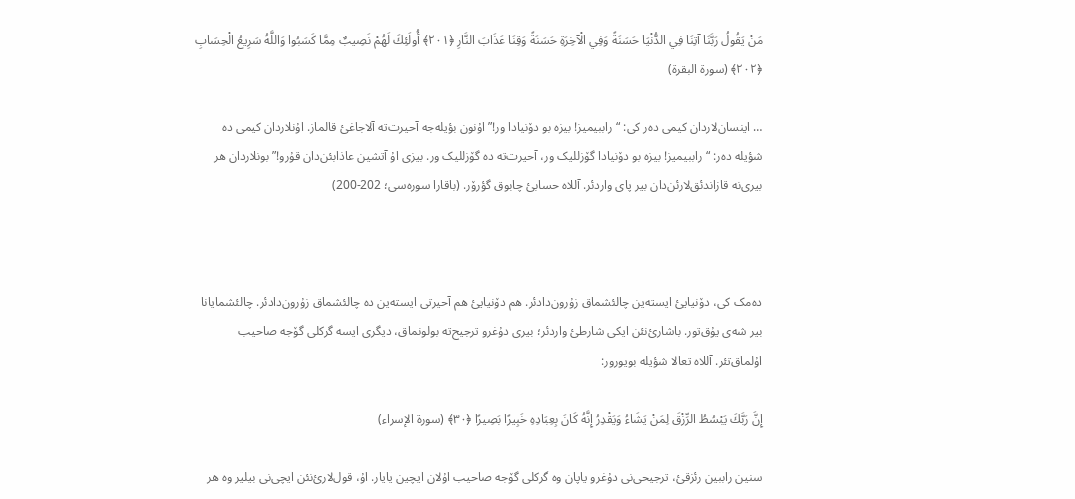مَنْ يَقُولُ رَبَّنَا آتِنَا فِي الدُّنْيَا حَسَنَةً وَفِي الْآخِرَةِ حَسَنَةً وَقِنَا عَذَابَ النَّارِ ﴿۲۰۱﴾ أُولَئِكَ لَهُمْ نَصِيبٌ مِمَّا كَسَبُوا وَاللَّهُ سَرِيعُ الْحِسَابِ ﴿۲۰۲﴾ (سورة البقرة)

… اینسان‌لاردان کیمی دەر کی: “راببیمیز! بیزە بو دۆنیادا ور!” اۇنون بؤیلەجە آحیرت‌تە آلاجاغئ قالماز. اۇنلاردان کیمی دە شؤیلە دەر: “راببیمیز! بیزە بو دۆنیادا گۆزللیک ور، آحیرت‌تە دە گۆزللیک ور. بیزی اۇ آتشین عاذابئن‌دان قۇرو!” بونلاردان هر بیری‌نە قازاندئق‌لارئن‌دان بیر پای واردئر. آللاە حسابئ چابوق گؤرۆر. (باقارا سورەسی؛ 202-200)



دەمک کی، دۆنیایئ ایستەین چالئشماق زۇرون‌دادئر. هم دۆنیایئ هم آحیرتی ایستەین دە چالئشماق زۇرون‌دادئر. چالئشمایانا بیر شەی یۇق‌تور. باشارئ‌نئن ایکی شارطئ واردئر؛ بیری دۇغرو ترجیح‌تە بولونماق، دیگری ایسە گرکلی گۆجە صاحیب اۇلماق‌تئر. آللاە تعالا شؤیلە بویورور:

إِنَّ رَبَّكَ يَبْسُطُ الرِّزْقَ لِمَنْ يَشَاءُ وَيَقْدِرُ إِنَّهُ كَانَ بِعِبَادِهِ خَبِيرًا بَصِيرًا ﴿۳۰﴾ (سورة الإسراء)

سنین راببین رئزقئ، ترجیحی‌نی دۇغرو یاپان وە گرکلی گۆجە صاحیب اۇلان ایچین یایار. اۇ، قول‌لارئ‌نئن ایچی‌نی بیلیر وە هر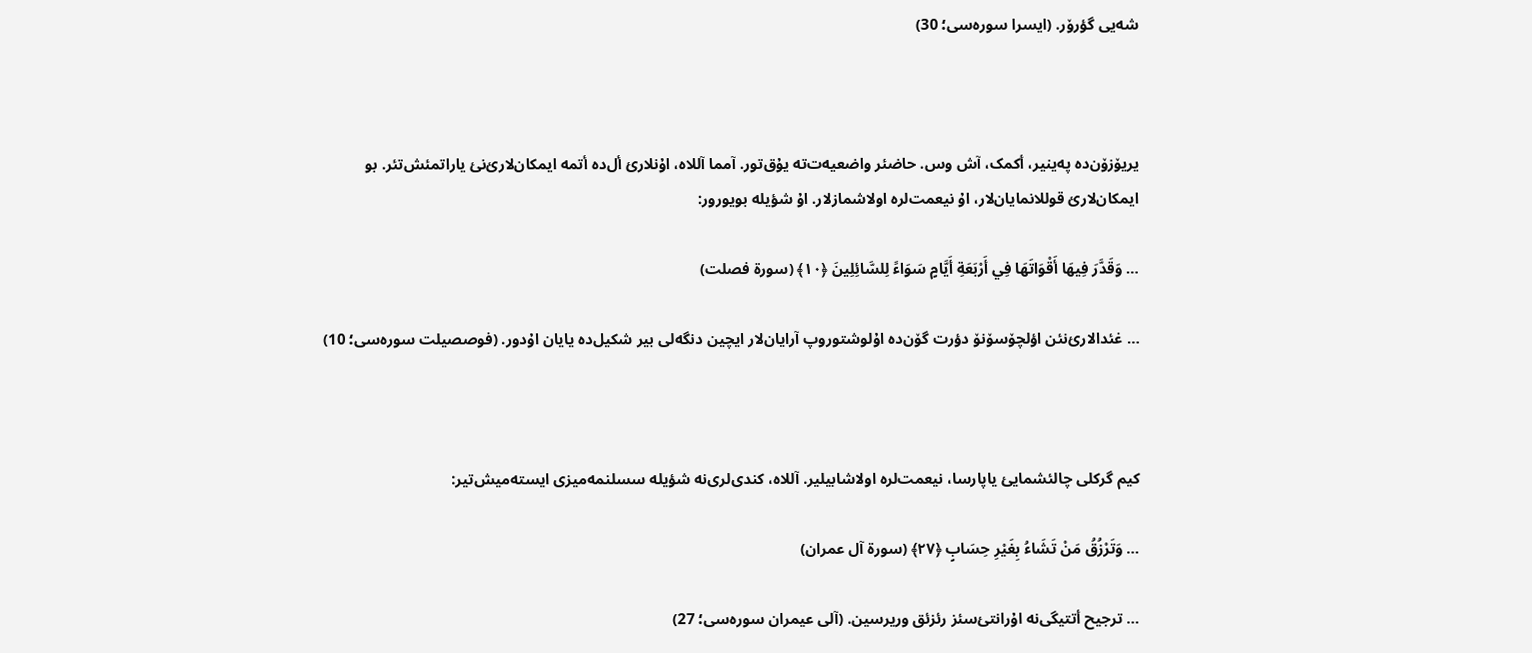شەیی گؤرۆر. (ایسرا سورەسی؛ 30)



یریۆزۆن‌دە پەینیر، أکمک، آش وس. حاضئر واضعیەت‌تە یۇق‌تور. آمما آللاە، اۇنلارئ أل‌دە أتمە ایمکان‌لارئ‌نئ یاراتمئش‌تئر. بو ایمکان‌لارئ قوللانمایان‌لار، اۇ نیعمت‌لرە اولاشمازلار. اۇ شؤیلە بویورور:

… وَقَدَّرَ فِيهَا أَقْوَاتَهَا فِي أَرْبَعَةِ أَيَّامٍ سَوَاءً لِلسَّائِلِينَ ﴿۱۰﴾ (سورة فصلت)

… غئدالارئ‌نئن اؤلچۆسۆنۆ دؤرت گۆن‌دە اۇلوشتوروپ آرایان‌لار ایچین دنگەلی بیر شکیل‌دە یایان اۇدور. (فوصصیلت سورەسی؛ 10)



کیم گرکلی چالئشمایئ یاپارسا، نیعمت‌لرە اولاشابیلیر. آللاە، کندی‌لری‌نە شؤیلە سسلنمەمیزی ایستەمیش‌تیر:

… وَتَرْزُقُ مَنْ تَشَاءُ بِغَيْرِ حِسَابٍ ﴿۲۷﴾ (سورة آل عمران)

… ترجیح أتتیگی‌نە اۇرانتئ‌سئز رئزئق وریرسین. (آلی عیمران سورەسی؛ 27)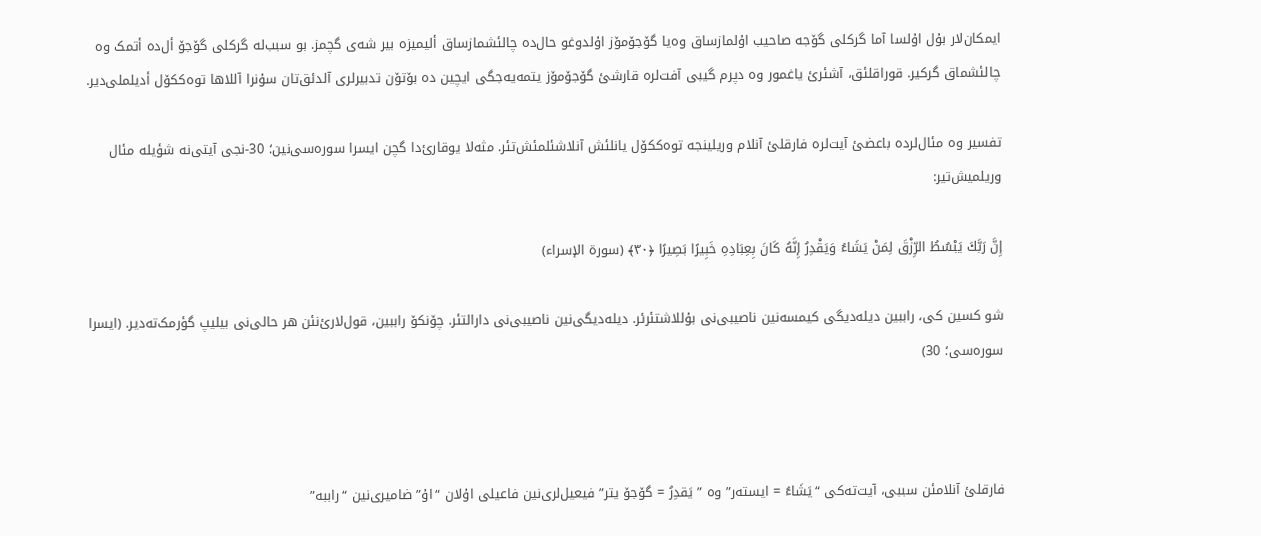ایمکان‌لار بۇل اۇلسا آما گرکلی گۆجە صاحیب اۇلمازساق وەیا گۆجۆمۆز اۇلدوغو حال‌دە چالئشمازساق ألیمیزە بیر شەی گچمز. بو سبب‌لە گرکلی گۆجۆ أل‌دە أتمک وە چالئشماق گرکیر. قوراقلئق، آشئرئ یاغمور وە دپرم گیبی آفت‌لرە قارشئ گۆجۆمۆز یتمەیەجگی ایچین دە بۆتۆن تدبیرلری آلدئق‌تان سۇنرا آللاها توەککۆل أدیلملی‌دیر.

تفسیر وە مئال‌لردە باعضئ آیت‌لرە فارقلئ آنلام وریلینجە توەککۆل یانلئش آنلاشئلمئش‌تئر. مثەلا یوقارئ‌دا گچن ایسرا سورەسی‌نین؛ 30-نجی آیتی‌نە شؤیلە مئال وریلمیش‌تیر:

إِنَّ رَبَّكَ يَبْسُطُ الرِّزْقَ لِمَنْ يَشَاءُ وَيَقْدِرُ إِنَّهُ كَانَ بِعِبَادِهِ خَبِيرًا بَصِيرًا ﴿۳۰﴾ (سورة الإسراء)

شو کسین کی، راببین دیلەدیگی کیمسەنین ناصیبی‌نی بۇللاشتئرئر. دیلەدیگی‌نین ناصیبی‌نی دارالتئر. چۆنکۆ راببین، قول‌لارئ‌نئن هر حالی‌نی بیلیپ گؤرمک‌تەدیر. (ایسرا سورەسی؛ 30)



فارقلئ آنلامئن سببی، آیت‌تەکی “یَشَاءُ = ایستەر” وە ” یَقدِرُ = گۆجۆ یتر” فیعیل‌لری‌نین فاعیلی اۇلان “اۇ” ضامیری‌نین “راببە”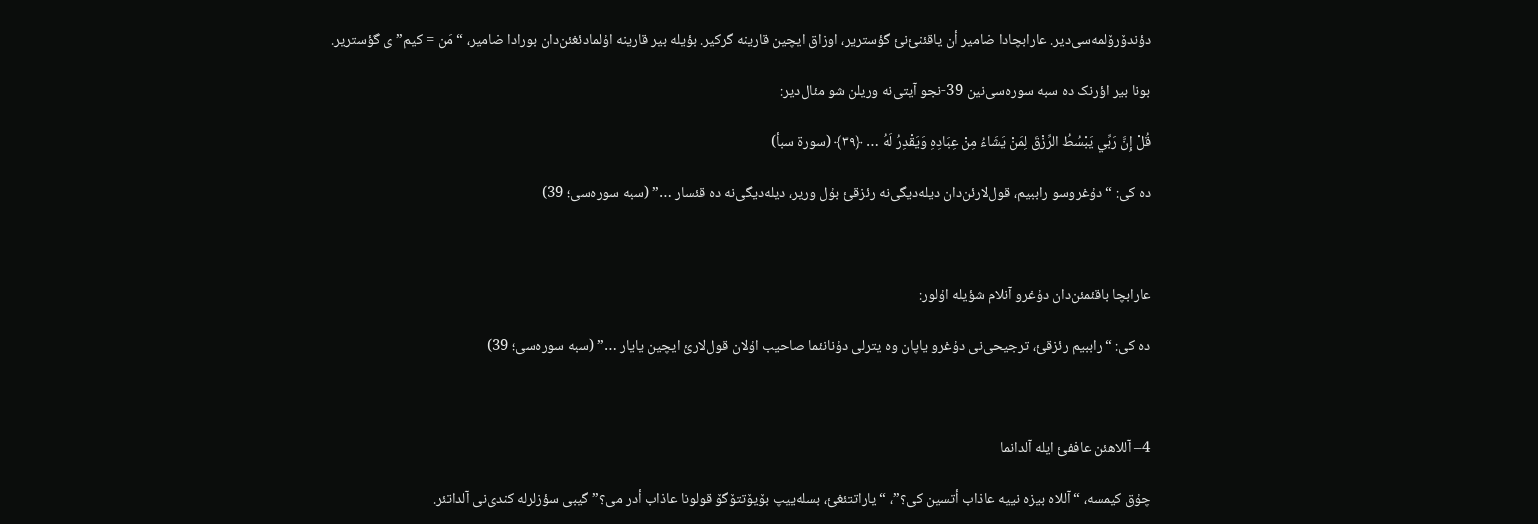دؤندۆرۆلمەسی‌دیر. عارابچادا ضامیر أن یاقئنئ‌نئ گؤستریر، اوزاق ایچین قارینە گرکیر. بؤیلە بیر قارینە اۇلمادئغئن‌دان بورادا ضامیر، “مَن = کیم”ی گؤستریر.

بونا بیر اؤرنک دە سبە سورەسی‌نین 39-نجو آیتی‌نە وریلن شو مئال‌دیر:

قُلْ إِنَّ رَبِّي يَبْسُطُ الرِّزْقَ لِمَنْ يَشَاءُ مِنْ عِبَادِهِ وَيَقْدِرُ لَهُ … ﴿۳۹﴾ (سورة سبأ)

دە کی: “دۇغروسو راببیم، قول‌لارئن‌دان دیلەدیگی‌نە رئزقئ بۇل وریر، دیلەدیگی‌نە دە قئسار …” (سبە سورەسی؛ 39)



عارابچا باقئمئن‌دان دۇغرو آنلام شؤیلە اۇلور:

دە کی: “راببیم رئزقئ، ترجیحی‌نی دۇغرو یاپان وە یترلی دۇنانئما صاحیب اۇلان قول‌لارئ ایچین یایار …” (سبە سورەسی؛ 39)



4– آللاهئن عاففئ ایلە آلدانما

چۇق کیمسە، “آللاە بیزە نییە عاذاب أتسین کی؟”، “یاراتتئغئ، بسلەییپ بۆیۆتتۆگۆ قولونا عاذاب أدر می؟” گیبی سؤزلرلە کندی‌نی آلداتئر.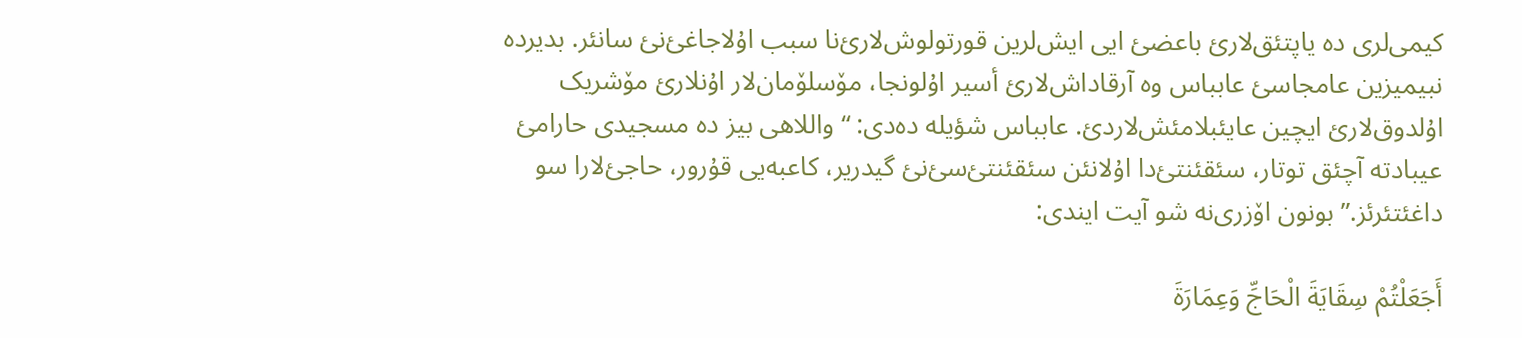کیمی‌لری دە یاپتئق‌لارئ باعضئ ایی ایش‌لرین قورتولوش‌لارئ‌نا سبب اۇلاجاغئ‌نئ سانئر. بدیردە نبیمیزین عامجاسئ عابباس وە آرقاداش‌لارئ أسیر اۇلونجا، مۆسلۆمان‌لار اۇنلارئ مۆشریک اۇلدوق‌لارئ ایچین عایئبلامئش‌لاردئ. عابباس شؤیلە دەدی: “واللاهی بیز دە مسجیدی حارامئ عیبادتە آچئق توتار، سئقئنتئ‌دا اۇلانئن سئقئنتئ‌سئ‌نئ گیدریر، کاعبەیی قۇرور، حاجئ‌لارا سو داغئتئرئز.” بونون اۆزری‌نە شو آیت ایندی:

أَجَعَلْتُمْ سِقَايَةَ الْحَاجِّ وَعِمَارَةَ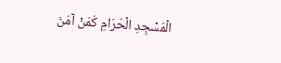الْمَسْجِدِ الْحَرَامِ كَمَنْ آمَنَ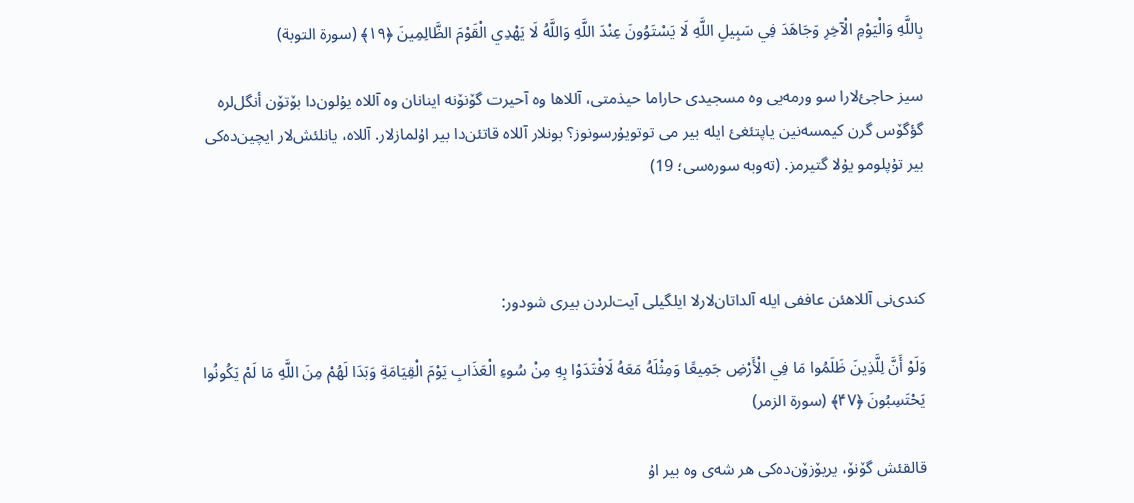بِاللَّهِ وَالْيَوْمِ الْآخِرِ وَجَاهَدَ فِي سَبِيلِ اللَّهِ لَا يَسْتَوُونَ عِنْدَ اللَّهِ وَاللَّهُ لَا يَهْدِي الْقَوْمَ الظَّالِمِينَ ﴿۱۹﴾ (سورة التوبة)

سیز حاجئ‌لارا سو ورمەیی وە مسجیدی حاراما حیذمتی، آللاها وە آحیرت گۆنۆنە اینانان وە آللاە یۇلون‌دا بۆتۆن أنگل‌لرە گؤگۆس گرن کیمسەنین یاپتئغئ ایلە بیر می توتویۇرسونوز؟ بونلار آللاە قاتئن‌دا بیر اۇلمازلار. آللاە، یانلئش‌لار ایچین‌دەکی بیر تۇپلومو یۇلا گتیرمز. (تەوبە سورەسی؛ 19)



کندی‌نی آللاهئن عاففی ایلە آلداتان‌لارلا ایلگیلی آیت‌لردن بیری شودور:

وَلَوْ أَنَّ لِلَّذِينَ ظَلَمُوا مَا فِي الْأَرْضِ جَمِيعًا وَمِثْلَهُ مَعَهُ لَافْتَدَوْا بِهِ مِنْ سُوءِ الْعَذَابِ يَوْمَ الْقِيَامَةِ وَبَدَا لَهُمْ مِنَ اللَّهِ مَا لَمْ يَكُونُوا يَحْتَسِبُونَ ﴿۴۷﴾ (سورة الزمر)

قالقئش گۆنۆ، یریۆزۆن‌دەکی هر شەی وە بیر اۇ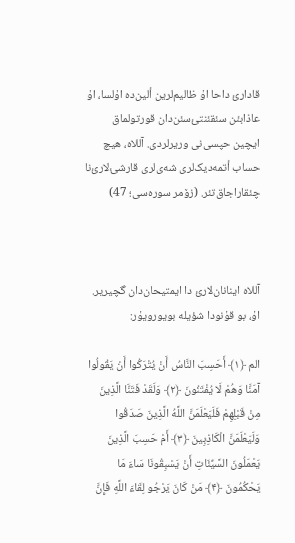قادارئ داحا اۇ ظالیم‌لرین ألین‌دە اۇلسا، اۇ عاذابئن سئقئنتئ‌سئن‌دان قورتولماق ایچین حپسی‌نی وریرلردی. آللاە، هیچ حساب أتمەدیک‌لری شەی‌لری قارشئ‌لارئ‌نا چئقاراجاق‌تئر. (زۆمر سورەسی؛ 47)



آللاە اینانان‌لارئ دا ایمتیحان‌دان گچیریر. اۇ، بو قۇنودا شؤیلە بویورویۇر:

الم ﴿۱﴾ أَحَسِبَ النَّاسُ أَنْ يُتْرَكُوا أَنْ يَقُولُوا آمَنَّا وَهُمْ لَا يُفْتَنُونَ ﴿۲﴾ وَلَقَدْ فَتَنَّا الَّذِينَ مِنْ قَبْلِهِمْ فَلَيَعْلَمَنَّ اللَّهُ الَّذِينَ صَدَقُوا وَلَيَعْلَمَنَّ الْكَاذِبِينَ ﴿۳﴾ أَمْ حَسِبَ الَّذِينَ يَعْمَلُونَ السَّيِّئَاتِ أَنْ يَسْبِقُونَا سَاءَ مَا يَحْكُمُونَ ﴿۴﴾ مَنْ كَانَ يَرْجُو لِقَاءَ اللَّهِ فَإِنَّ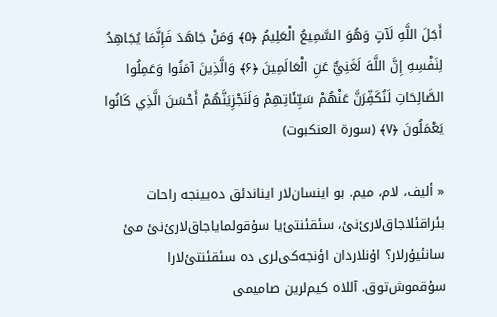أَجَلَ اللَّهِ لَآتٍ وَهُوَ السَّمِيعُ الْعَلِيمُ ﴿۵﴾ وَمَنْ جَاهَدَ فَإِنَّمَا يُجَاهِدُ لِنَفْسِهِ إِنَّ اللَّهَ لَغَنِيٌّ عَنِ الْعَالَمِينَ ﴿۶﴾ وَالَّذِينَ آمَنُوا وَعَمِلُوا الصَّالِحَاتِ لَنُكَفِّرَنَّ عَنْهُمْ سَيِّئَاتِهِمْ وَلَنَجْزِيَنَّهُمْ أَحْسَنَ الَّذِي كَانُوا يَعْمَلُونَ ﴿۷﴾ (سورة العنکبوت)

« ألیف، لام، میم. بو اینسان‌لار ایناندئق دەیینجە راحات بئراقئلاجاق‌لارئ‌نئ، سئقئنتئ‌یا سۇقولمایاجاق‌لارئ‌نئ مئ سانئیۇرلار؟ اۇنلاردان اؤنجەکی‌لری دە سئقئنتئ‌لارا سۇقموش‌توق. آللاە کیم‌لرین صامیمی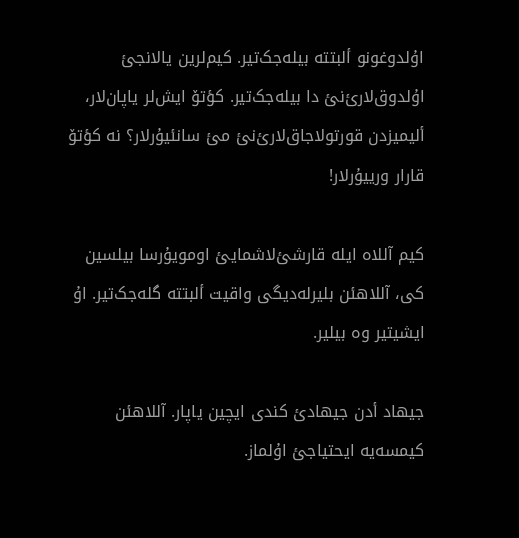اۇلدوغونو ألبتتە بیلەجک‌تیر. کیم‌لرین یالانجئ اۇلدوق‌لارئ‌نئ دا بیلەجک‌تیر. کؤتۆ ایش‌لر یاپان‌لار، ألیمیزدن قورتولاجاق‌لارئ‌نئ مئ سانئیۇرلار؟ نە کؤتۆ قارار ورییۇرلار!

کیم آللاە ایلە قارشئ‌لاشمایئ اومویۇرسا بیلسین کی، آللاهئن بلیرلەدیگی واقیت ألبتتە گلەجک‌تیر. اۇ ایشیتیر وە بیلیر.

جیهاد أدن جیهادئ کندی ایچین یاپار. آللاهئن کیمسەیە ایحتیاجئ اۇلماز.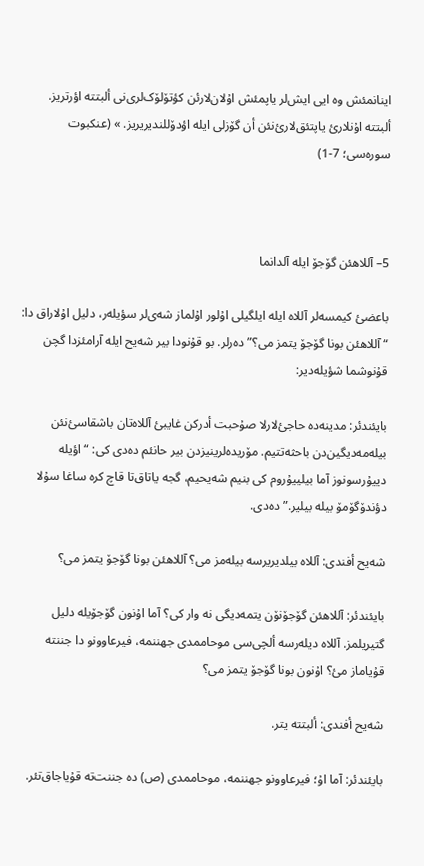اینانمئش وە ایی ایش‌لر یاپمئش اۇلان‌لارئن کؤتۆلۆک‌لری‌نی ألبتتە اؤرتریز. ألبتتە اۇنلارئ یاپتئق‌لارئ‌نئن أن گۆزلی ایلە اؤدۆللندیریریز. » (عنکبوت سورەسی؛ 7-1)



5– آللاهئن گۆجۆ ایلە آلدانما

باعضئ کیمسەلر آللاە ایلە ایلگیلی اۇلور اۇلماز شەی‌لر سؤیلەر، دلیل اۇلاراق دا: “آللاهئن بونا گۆجۆ یتمز می؟” دەرلر. بو قۇنودا بیر شەیح ایلە آرامئزدا گچن قۇنوشما شؤیلەدیر:

بایئندئر: مدینەدە حاجئ‌لارلا صۇحبت أدرکن غایبئ آللاەتان باشقاسئ‌نئن بیلەمەدیگین‌دن باحثەتتیم. مۆریدەلرینیزدن بیر حانئم دەدی کی: “اؤیلە دییۇرسونوز آما بیلییۇروم کی بنیم شەیحیم، گجە یاتاق‌تا قاچ کرە ساغا سۇلا دؤندۆگۆمۆ بیلە بیلیر.” دەدی.

شەیح أفندی: آللاە بیلدیریرسە بیلەمز می؟ آللاهئن بونا گۆجۆ یتمز می؟

بایئندئر: آللاهئن گۆجۆنۆن یتمەدیگی نە وار کی؟ آما اۇنون گۆجۆیلە دلیل گتیریلمز. آللاە دیلەرسە ألچی‌سی موحاممدی جهننمە، فیرعاوونو دا جننتە قۇیاماز مئ؟ اۇنون بونا گۆجۆ یتمز می؟

شەیح أفندی: ألبتتە یتر.

بایئندئر: آما اۇ؛ فیرعاوونو جهننمە، موحاممدی (ص) دە جننت‌تە قۇیاجاق‌تئر.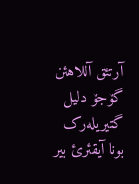آرتئق آللاهئن گۆجۆ دلیل گتیریلەرک بونا آیقئرئ بیر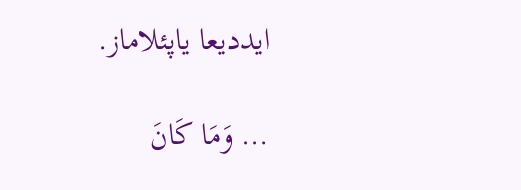ایددیعا یاپئلاماز.

… وَمَا كَانَ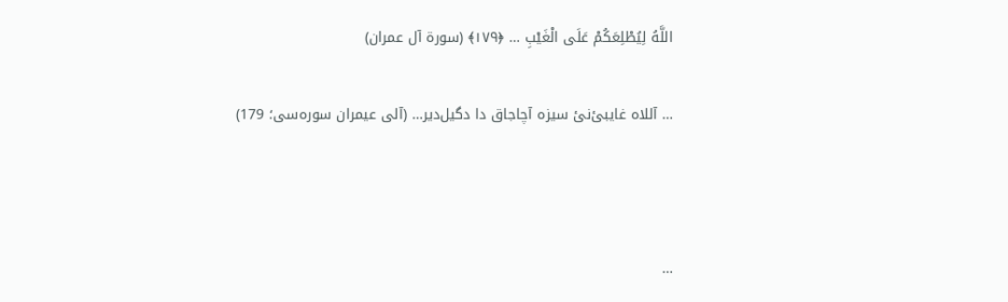اللَّهُ لِيُطْلِعَكُمْ عَلَى الْغَيْبِ … ﴿۱۷۹﴾ (سورة آل عمران)

… آللاە غایبئ‌نئ سیزە آچاجاق دا دگیل‌دیر… (آلی عیمران سورەسی؛ 179)



…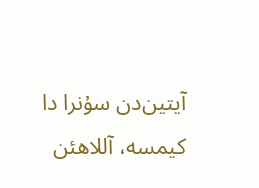آیتین‌دن سۇنرا دا کیمسە، آللاهئن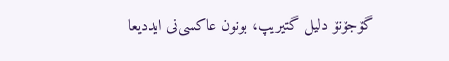گۆجۆنۆ دلیل گتیریپ، بونون عاکسی‌نی ایددیعا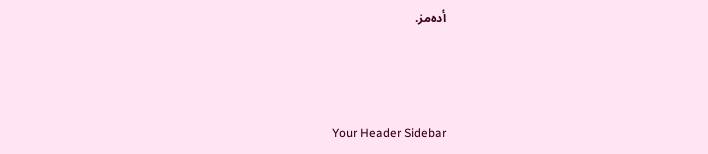أدەمز.



Your Header Sidebar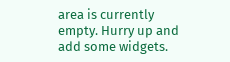area is currently empty. Hurry up and add some widgets.